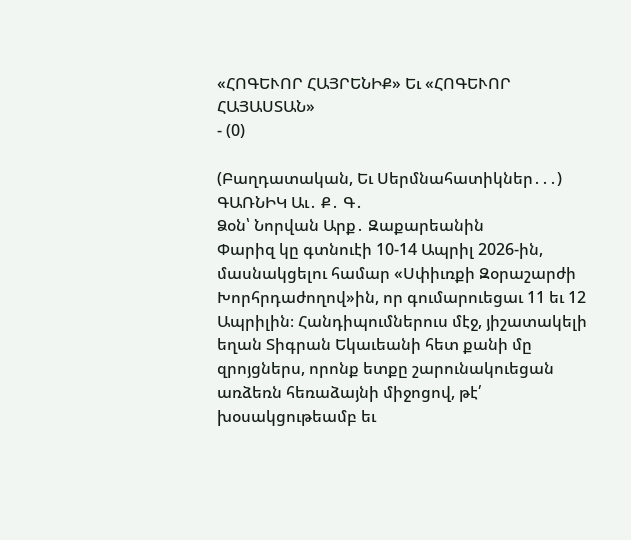«ՀՈԳԵՒՈՐ ՀԱՅՐԵՆԻՔ» Եւ «ՀՈԳԵՒՈՐ ՀԱՅԱՍՏԱՆ»
- (0)

(Բաղդատական, Եւ Սերմնահատիկներ․․․)
ԳԱՌՆԻԿ Աւ․ Ք․ Գ․
Ձօն՝ Նորվան Արք․ Զաքարեանին
Փարիզ կը գտնուէի 10-14 Ապրիլ 2026-ին, մասնակցելու համար «Սփիւռքի Զօրաշարժի Խորհրդաժողով»ին, որ գումարուեցաւ 11 եւ 12 Ապրիլին։ Հանդիպումներուս մէջ, յիշատակելի եղան Տիգրան Եկաւեանի հետ քանի մը զրոյցներս, որոնք ետքը շարունակուեցան առձեռն հեռաձայնի միջոցով, թէ՛ խօսակցութեամբ եւ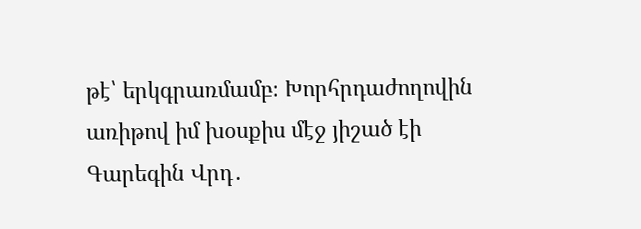թէ՝ երկգրառմամբ։ Խորհրդաժողովին առիթով իմ խօսքիս մէջ յիշած էի Գարեգին Վրդ․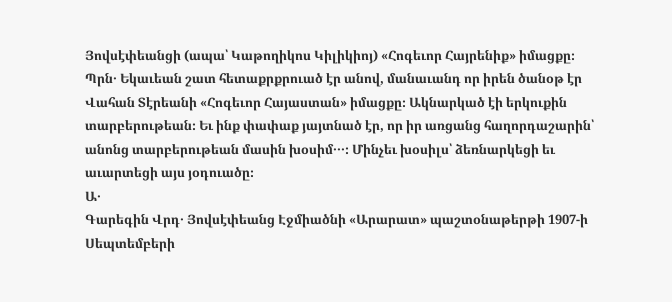Յովսէփեանցի (ապա՝ Կաթողիկոս Կիլիկիոյ) «Հոգեւոր Հայրենիք» իմացքը։ Պրն․ Եկաւեան շատ հետաքրքրուած էր անով, մանաւանդ որ իրեն ծանօթ էր Վահան Տէրեանի «Հոգեւոր Հայաստան» իմացքը։ Ակնարկած էի երկուքին տարբերութեան։ Եւ ինք փափաք յայտնած էր, որ իր առցանց հաղորդաշարին՝ անոնց տարբերութեան մասին խօսիմ․․․։ Մինչեւ խօսիլս՝ ձեռնարկեցի եւ աւարտեցի այս յօդուածը։
Ա․
Գարեգին Վրդ․ Յովսէփեանց Էջմիածնի «Արարատ» պաշտօնաթերթի 1907-ի Սեպտեմբերի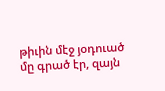թիւին մէջ յօդուած մը գրած էր, զայն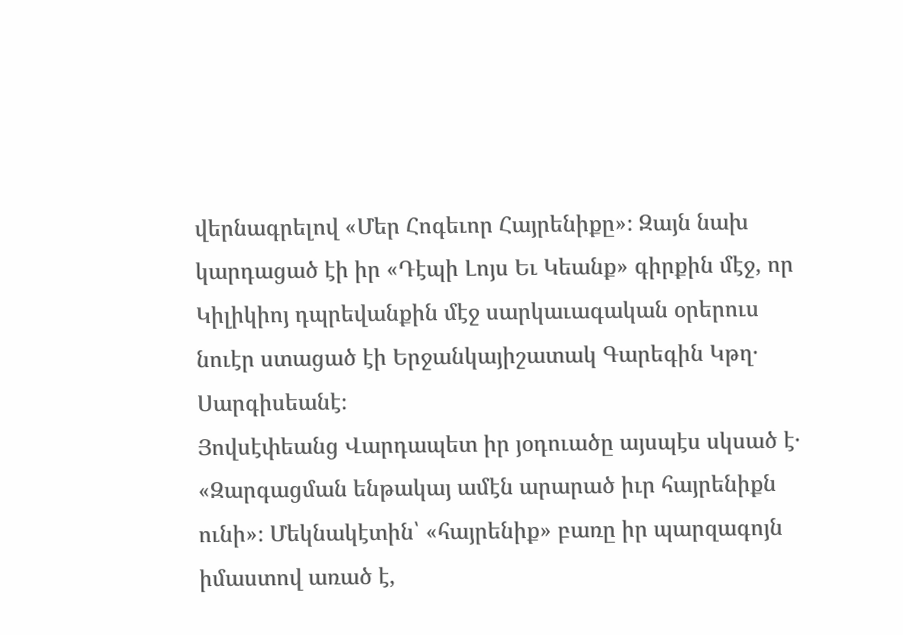վերնագրելով «Մեր Հոգեւոր Հայրենիքը»։ Զայն նախ կարդացած էի իր «Դէպի Լոյս Եւ Կեանք» գիրքին մէջ, որ Կիլիկիոյ դպրեվանքին մէջ սարկաւագական օրերուս նուէր ստացած էի Երջանկայիշատակ Գարեգին Կթղ․ Սարգիսեանէ։
Յովսէփեանց Վարդապետ իր յօդուածը այսպէս սկսած է․ «Զարգացման ենթակայ ամէն արարած իւր հայրենիքն ունի»։ Մեկնակէտին՝ «հայրենիք» բառը իր պարզագոյն իմաստով առած է,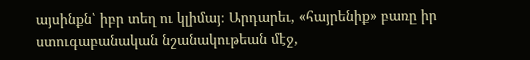այսինքն՝ իբր տեղ ու կլիմայ։ Արդարեւ, «հայրենիք» բառը իր ստուգաբանական նշանակութեան մէջ,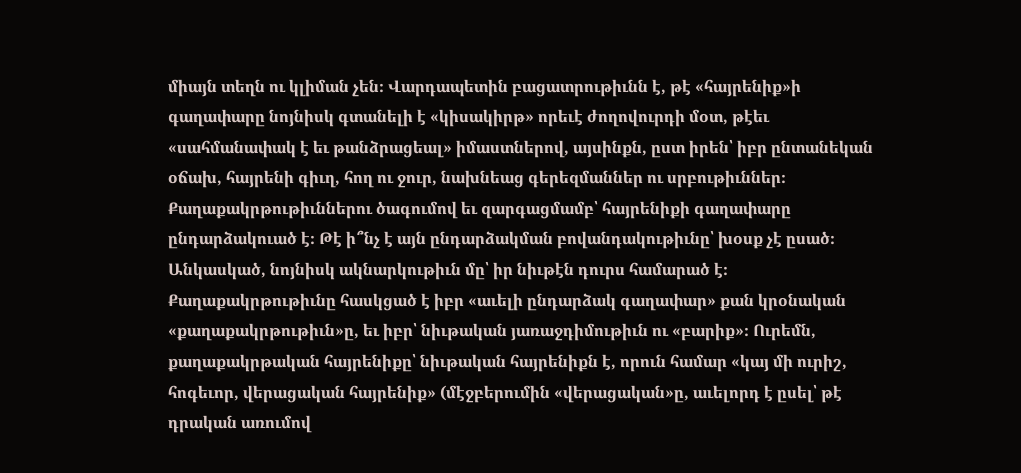միայն տեղն ու կլիման չեն։ Վարդապետին բացատրութիւնն է, թէ «հայրենիք»ի գաղափարը նոյնիսկ գտանելի է «կիսակիրթ» որեւէ ժողովուրդի մօտ, թէեւ «սահմանափակ է եւ թանձրացեալ» իմաստներով, այսինքն, ըստ իրեն՝ իբր ընտանեկան օճախ, հայրենի գիւղ, հող ու ջուր, նախնեաց գերեզմաններ ու սրբութիւններ։
Քաղաքակրթութիւններու ծագումով եւ զարգացմամբ՝ հայրենիքի գաղափարը ընդարձակուած է։ Թէ ի՞նչ է այն ընդարձակման բովանդակութիւնը՝ խօսք չէ ըսած։ Անկասկած, նոյնիսկ ակնարկութիւն մը՝ իր նիւթէն դուրս համարած է։
Քաղաքակրթութիւնը հասկցած է իբր «աւելի ընդարձակ գաղափար» քան կրօնական «քաղաքակրթութիւն»ը, եւ իբր՝ նիւթական յառաջդիմութիւն ու «բարիք»։ Ուրեմն, քաղաքակրթական հայրենիքը՝ նիւթական հայրենիքն է, որուն համար «կայ մի ուրիշ, հոգեւոր, վերացական հայրենիք» (մէջբերումին «վերացական»ը, աւելորդ է ըսել՝ թէ դրական առումով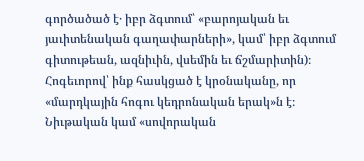գործածած է․ իբր ձգտում՝ «բարոյական եւ յաւիտենական գաղափարների», կամ՝ իբր ձգտում գիտութեան, ազնիւին, վսեմին եւ ճշմարիտին)։ Հոգեւորով՝ ինք հասկցած է կրօնականը, որ «մարդկային հոգու կեդրոնական երակ»ն է։ Նիւթական կամ «սովորական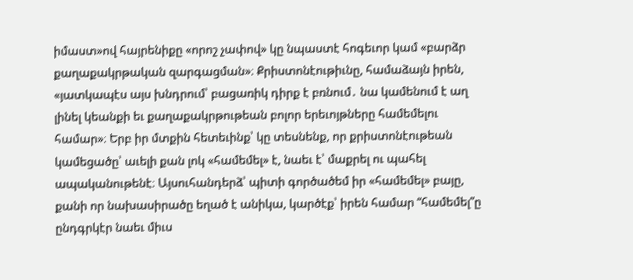իմաստ»ով հայրենիքը «որոշ չափով» կը նպաստէ հոգեւոր կամ «բարձր քաղաքակրթական զարգացման»։ Քրիստոնէութիւնը, համաձայն իրեն, «յատկապէս այս խնդրում՝ բացառիկ դիրք է բռնում․ նա կամենում է աղ լինել կեանքի եւ քաղաքակրթութեան բոլոր երեւոյթները համեմելու համար»։ Երբ իր մտքին հետեւինք՝ կը տեսնենք, որ քրիստոնէութեան կամեցածը՝ աւելի քան լոկ «համեմել» է, նաեւ է՝ մաքրել ու պահել ապականութենէ։ Այսուհանդերձ՝ պիտի գործածեմ իր «համեմել» բայը, քանի որ նախասիրածը եղած է անիկա, կարծէք՝ իրեն համար “համեմել”ը ընդգրկէր նաեւ միւս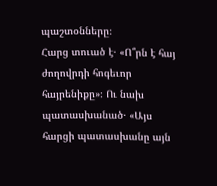պաշտօնները։
Հարց տուած է․ «Ո՞րն է հայ ժողովրդի հոգեւոր հայրենիքը»։ Ու նախ պատասխանած․ «Այս հարցի պատասխանը այն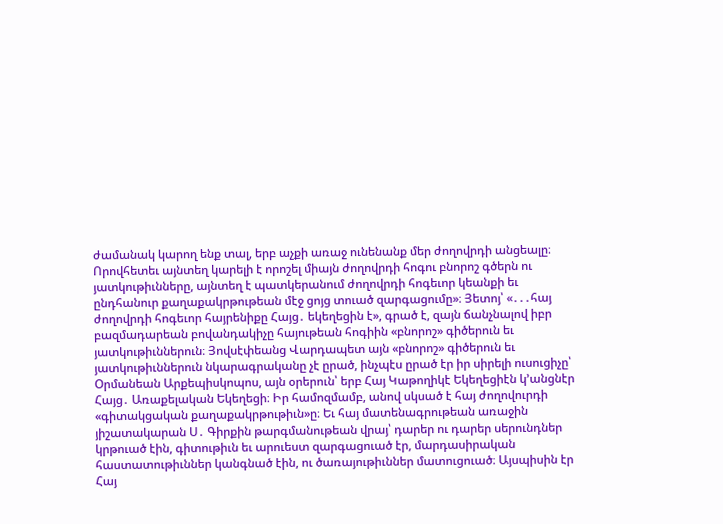ժամանակ կարող ենք տալ, երբ աչքի առաջ ունենանք մեր ժողովրդի անցեալը։ Որովհետեւ այնտեղ կարելի է որոշել միայն ժողովրդի հոգու բնորոշ գծերն ու յատկութիւնները, այնտեղ է պատկերանում ժողովրդի հոգեւոր կեանքի եւ ընդհանուր քաղաքակրթութեան մէջ ցոյց տուած զարգացումը»։ Յետոյ՝ «․․․հայ ժողովրդի հոգեւոր հայրենիքը Հայց․ եկեղեցին է», գրած է, զայն ճանչնալով իբր բազմադարեան բովանդակիչը հայութեան հոգիին «բնորոշ» գիծերուն եւ յատկութիւններուն։ Յովսէփեանց Վարդապետ այն «բնորոշ» գիծերուն եւ յատկութիւններուն նկարագրականը չէ ըրած, ինչպէս ըրած էր իր սիրելի ուսուցիչը՝ Օրմանեան Արքեպիսկոպոս, այն օրերուն՝ երբ Հայ Կաթողիկէ Եկեղեցիէն կ’անցնէր Հայց․ Առաքելական Եկեղեցի։ Իր համոզմամբ, անով սկսած է հայ ժողովուրդի «գիտակցական քաղաքակրթութիւն»ը։ Եւ հայ մատենագրութեան առաջին յիշատակարան Ս․ Գիրքին թարգմանութեան վրայ՝ դարեր ու դարեր սերունդներ կրթուած էին, գիտութիւն եւ արուեստ զարգացուած էր, մարդասիրական հաստատութիւններ կանգնած էին, ու ծառայութիւններ մատուցուած։ Այսպիսին էր Հայ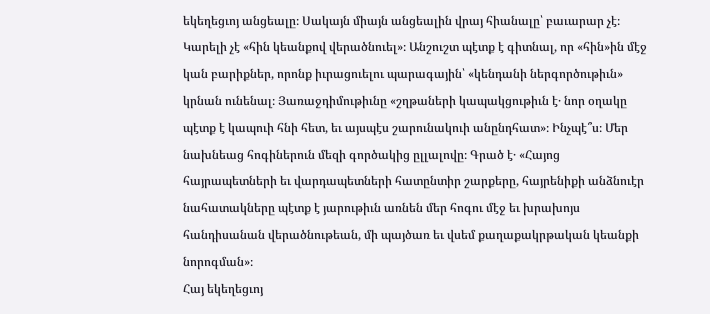եկեղեցւոյ անցեալը։ Սակայն միայն անցեալին վրայ հիանալը՝ բաւարար չէ։ Կարելի չէ «հին կեանքով վերածնուել»։ Անշուշտ պէտք է գիտնալ, որ «հին»ին մէջ կան բարիքներ, որոնք իւրացուելու պարագային՝ «կենդանի ներգործութիւն» կրնան ունենալ։ Յառաջդիմութիւնը «շղթաների կապակցութիւն է․ նոր օղակը պէտք է կապուի հնի հետ, եւ այսպէս շարունակուի անընդհատ»։ Ինչպէ՞ս։ Մեր նախնեաց հոգիներուն մեզի գործակից ըլլալովը։ Գրած է․ «Հայոց հայրապետների եւ վարդապետների հատընտիր շարքերը, հայրենիքի անձնուէր նահատակները պէտք է յարութիւն առնեն մեր հոգու մէջ եւ խրախոյս հանդիսանան վերածնութեան, մի պայծառ եւ վսեմ քաղաքակրթական կեանքի նորոգման»։
Հայ եկեղեցւոյ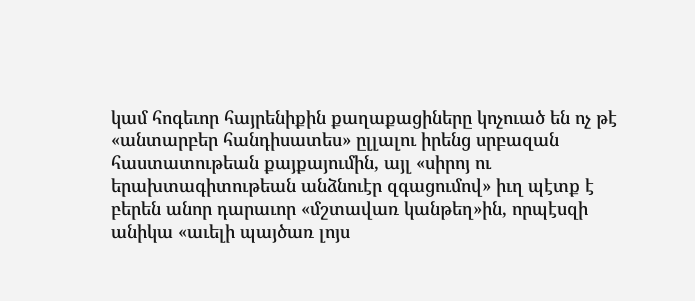կամ հոգեւոր հայրենիքին քաղաքացիները կոչուած են ոչ թէ «անտարբեր հանդիսատես» ըլլալու իրենց սրբազան հաստատութեան քայքայումին, այլ «սիրոյ ու երախտագիտութեան անձնուէր զգացումով» իւղ պէտք է բերեն անոր դարաւոր «մշտավառ կանթեղ»ին, որպէսզի անիկա «աւելի պայծառ լոյս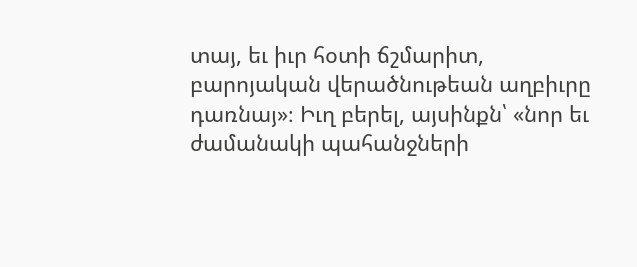տայ, եւ իւր հօտի ճշմարիտ, բարոյական վերածնութեան աղբիւրը դառնայ»։ Իւղ բերել, այսինքն՝ «նոր եւ ժամանակի պահանջների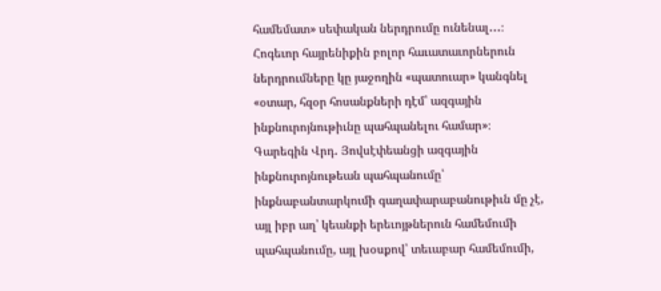համեմատ» սեփական ներդրումը ունենալ․․․։ Հոգեւոր հայրենիքին բոլոր հաւատաւորներուն ներդրումները կը յաջողին «պատուար» կանգնել «օտար, հզօր հոսանքների դէմ՝ ազգային ինքնուրոյնութիւնը պահպանելու համար»։ Գարեգին Վրդ․ Յովսէփեանցի ազգային ինքնուրոյնութեան պահպանումը՝ ինքնաբանտարկումի գաղափարաբանութիւն մը չէ, այլ իբր աղ՝ կեանքի երեւոյթներուն համեմումի պահպանումը, այլ խօսքով՝ տեւաբար համեմումի,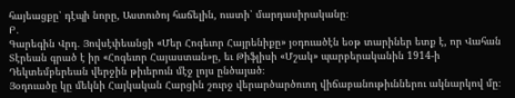հայեացքը՝ դէպի նորը, Աստուծոյ հաճելին, ուստի՝ մարդասիրականը։
Բ․
Գարեգին Վրդ․ Յովսէփեանցի «Մեր Հոգեւոր Հայրենիքը» յօդուածէն եօթ տարիներ ետք է, որ Վահան Տէրեան գրած է իր «Հոգեւոր Հայաստան»ը, եւ Թիֆլիսի «Մշակ» պարբերականին 1914-ի Դեկտեմբերեան վերջին թիւերուն մէջ լոյս ընծայած։
Յօդուածը կը մեկնի Հայկական Հարցին շուրջ վերարծարծուող վիճաբանութիւններու ակնարկով մը։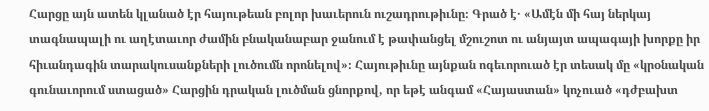Հարցը այն ատեն կլանած էր հայութեան բոլոր խաւերուն ուշադրութիւնը։ Գրած է․ «Ամէն մի հայ ներկայ տագնապալի ու աղէտաւոր ժամին բնականաբար ջանում է թափանցել մշուշոտ ու անյայտ ապագայի խորքը իր հիւանդագին տարակուսանքների լուծումն որոնելով»։ Հայութիւնը այնքան ոգեւորուած էր տեսակ մը «կրօնական գունաւորում ստացած» Հարցին դրական լուծման ցնորքով, որ եթէ անգամ «Հայաստան» կոչուած «դժբախտ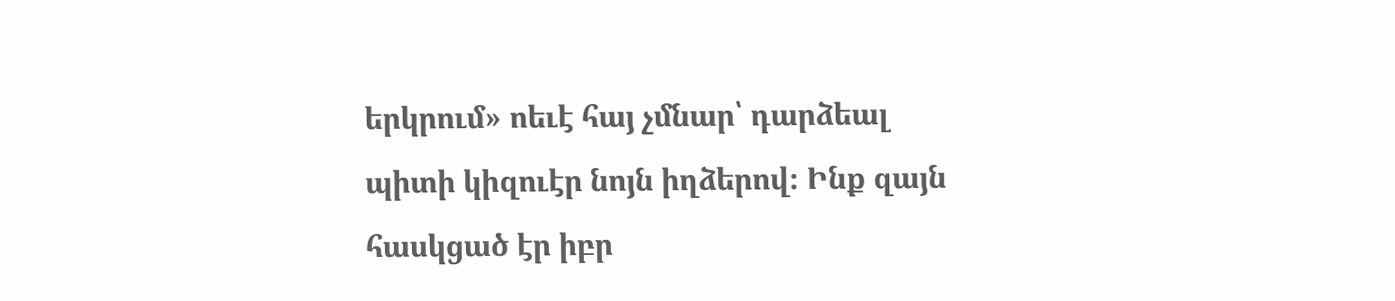երկրում» ոեւէ հայ չմնար՝ դարձեալ պիտի կիզուէր նոյն իղձերով։ Ինք զայն հասկցած էր իբր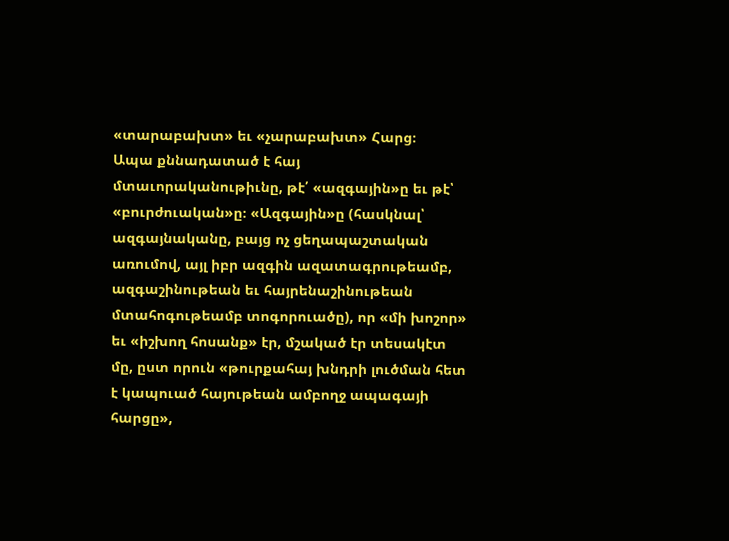«տարաբախտ» եւ «չարաբախտ» Հարց։
Ապա քննադատած է հայ մտաւորականութիւնը, թէ՛ «ազգային»ը եւ թէ՝ «բուրժուական»ը։ «Ազգային»ը (հասկնալ՝ ազգայնականը, բայց ոչ ցեղապաշտական առումով, այլ իբր ազգին ազատագրութեամբ, ազգաշինութեան եւ հայրենաշինութեան մտահոգութեամբ տոգորուածը), որ «մի խոշոր» եւ «իշխող հոսանք» էր, մշակած էր տեսակէտ մը, ըստ որուն «թուրքահայ խնդրի լուծման հետ է կապուած հայութեան ամբողջ ապագայի հարցը»,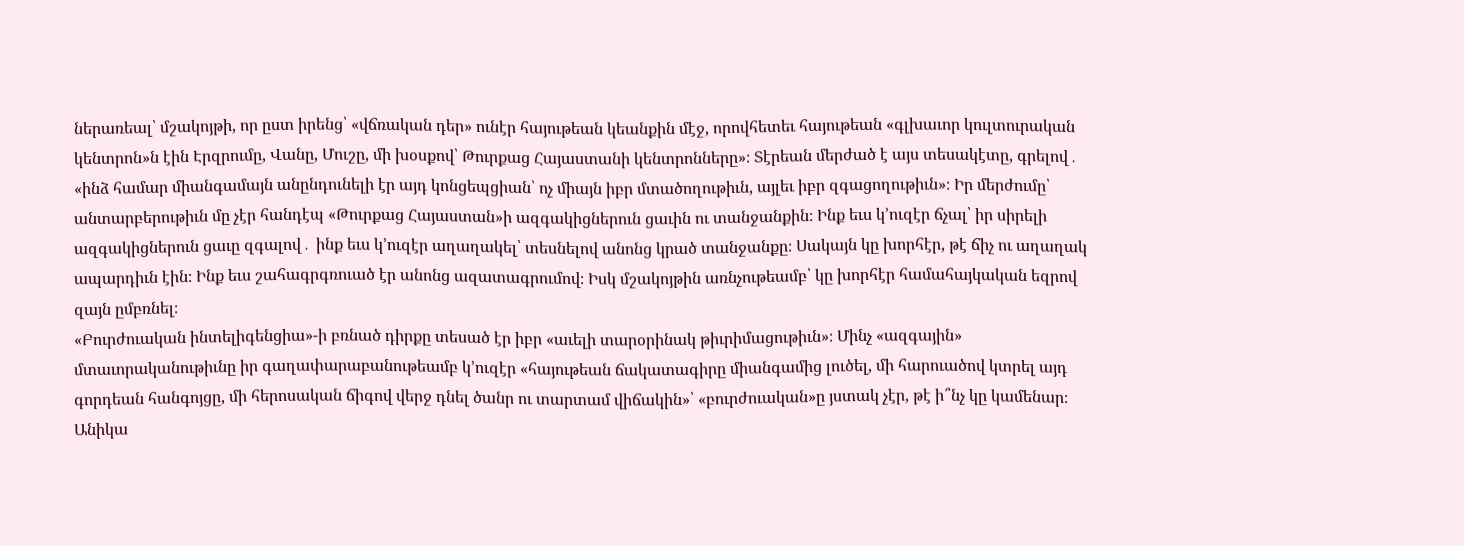ներառեալ՝ մշակոյթի, որ ըստ իրենց՝ «վճռական դեր» ունէր հայութեան կեանքին մէջ, որովհետեւ հայութեան «գլխաւոր կուլտուրական կենտրոն»ն էին Էրզրումը, Վանը, Մուշը, մի խօսքով՝ Թուրքաց Հայաստանի կենտրոնները»։ Տէրեան մերժած է այս տեսակէտը, գրելով․ «ինձ համար միանգամայն անընդունելի էր այդ կոնցեպցիան՝ ոչ միայն իբր մտածողութիւն, այլեւ իբր զգացողութիւն»։ Իր մերժումը՝ անտարբերութիւն մը չէր հանդէպ «Թուրքաց Հայաստան»ի ազգակիցներուն ցաւին ու տանջանքին։ Ինք եւս կ’ուզէր ճչալ՝ իր սիրելի ազգակիցներուն ցաւը զգալով․ ինք եւս կ’ուզէր աղաղակել՝ տեսնելով անոնց կրած տանջանքը։ Սակայն կը խորհէր, թէ ճիչ ու աղաղակ ապարդիւն էին։ Ինք եւս շահագրգռուած էր անոնց ազատագրումով։ Իսկ մշակոյթին առնչութեամբ՝ կը խորհէր համահայկական եզրով զայն ըմբռնել։
«Բուրժուական ինտելիգենցիա»-ի բռնած դիրքը տեսած էր իբր «աւելի տարօրինակ թիւրիմացութիւն»։ Մինչ «ազգային» մտաւորականութիւնը իր գաղափարաբանութեամբ կ’ուզէր «հայութեան ճակատագիրը միանգամից լուծել, մի հարուածով կտրել այդ գորդեան հանգոյցը, մի հերոսական ճիգով վերջ դնել ծանր ու տարտամ վիճակին»՝ «բուրժուական»ը յստակ չէր, թէ ի՞նչ կը կամենար։ Անիկա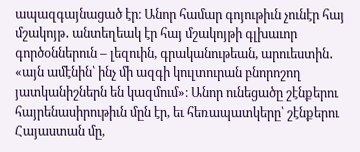ապազգայնացած էր։ Անոր համար գոյութիւն չունէր հայ մշակոյթ․ անտեղեակ էր հայ մշակոյթի գլխաւոր գործօններուն – լեզուին, գրականութեան, արուեստին․ «այն ամէնին՝ ինչ մի ազգի կուլտուրան բնորոշող յատկանիշներն են կազմում»։ Անոր ունեցածը շէնքերու հայրենասիրութիւն մըն էր, եւ հեռապատկերը՝ շէնքերու Հայաստան մը,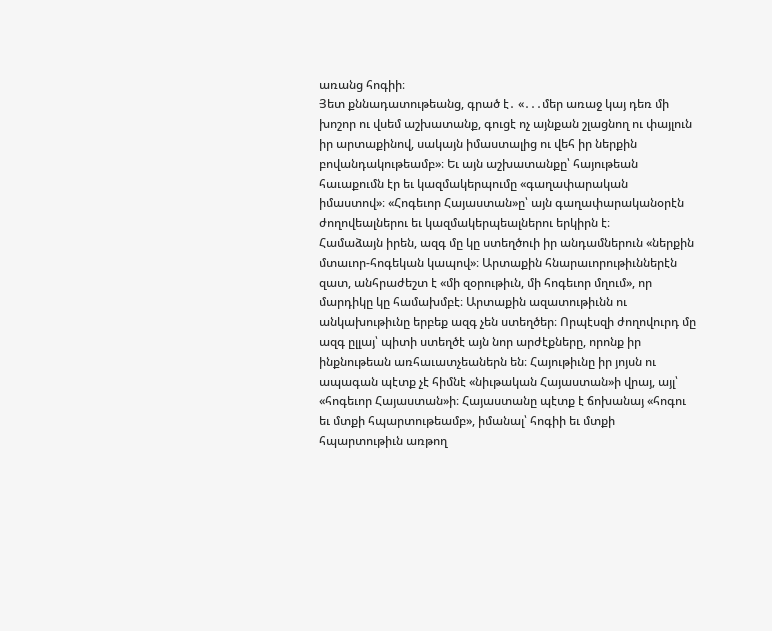առանց հոգիի։
Յետ քննադատութեանց, գրած է․ «․․․մեր առաջ կայ դեռ մի խոշոր ու վսեմ աշխատանք, գուցէ ոչ այնքան շլացնող ու փայլուն իր արտաքինով, սակայն իմաստալից ու վեհ իր ներքին բովանդակութեամբ»։ Եւ այն աշխատանքը՝ հայութեան հաւաքումն էր եւ կազմակերպումը «գաղափարական իմաստով»։ «Հոգեւոր Հայաստան»ը՝ այն գաղափարականօրէն ժողովեալներու եւ կազմակերպեալներու երկիրն է։
Համաձայն իրեն, ազգ մը կը ստեղծուի իր անդամներուն «ներքին մտաւոր-հոգեկան կապով»։ Արտաքին հնարաւորութիւններէն զատ, անհրաժեշտ է «մի զօրութիւն, մի հոգեւոր մղում», որ մարդիկը կը համախմբէ։ Արտաքին ազատութիւնն ու անկախութիւնը երբեք ազգ չեն ստեղծեր։ Որպէսզի ժողովուրդ մը ազգ ըլլայ՝ պիտի ստեղծէ այն նոր արժէքները, որոնք իր ինքնութեան առհաւատչեաներն են։ Հայութիւնը իր յոյսն ու ապագան պէտք չէ հիմնէ «նիւթական Հայաստան»ի վրայ, այլ՝ «հոգեւոր Հայաստան»ի։ Հայաստանը պէտք է ճոխանայ «հոգու եւ մտքի հպարտութեամբ», իմանալ՝ հոգիի եւ մտքի հպարտութիւն առթող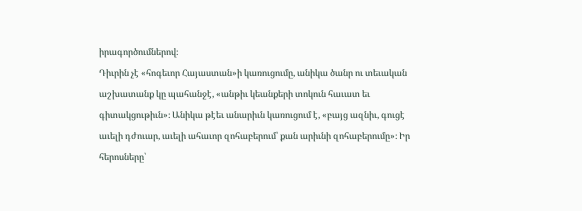իրագործումներով։
Դիւրին չէ «հոգեւոր Հայաստան»ի կառուցումը, անիկա ծանր ու տեւական աշխատանք կը պահանջէ, «անթիւ կեանքերի տոկուն հաւատ եւ գիտակցութիւն»։ Անիկա թէեւ անարիւն կառուցում է, «բայց ազնիւ, գուցէ աւելի դժուար, աւելի ահաւոր զոհաբերում՝ քան արիւնի զոհաբերումը»։ Իր հերոսները՝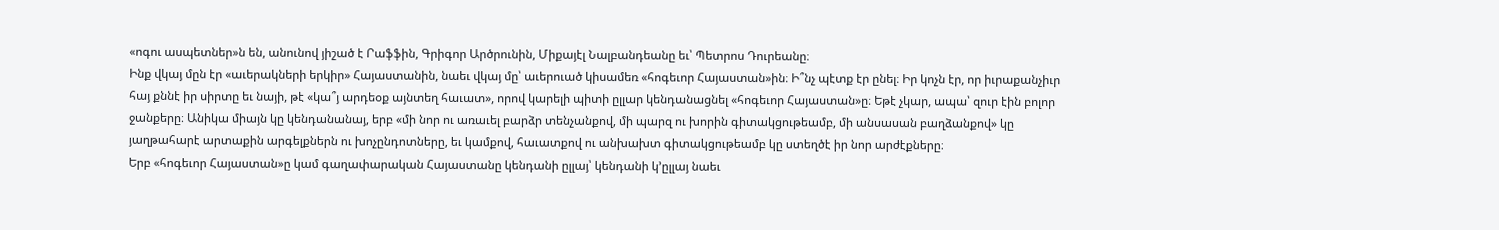«ոգու ասպետներ»ն են, անունով յիշած է Րաֆֆին, Գրիգոր Արծրունին, Միքայէլ Նալբանդեանը եւ՝ Պետրոս Դուրեանը։
Ինք վկայ մըն էր «աւերակների երկիր» Հայաստանին, նաեւ վկայ մը՝ աւերուած կիսամեռ «հոգեւոր Հայաստան»ին։ Ի՞նչ պէտք էր ընել։ Իր կոչն էր, որ իւրաքանչիւր հայ քննէ իր սիրտը եւ նայի, թէ «կա՞յ արդեօք այնտեղ հաւատ», որով կարելի պիտի ըլլար կենդանացնել «հոգեւոր Հայաստան»ը։ Եթէ չկար, ապա՝ զուր էին բոլոր ջանքերը։ Անիկա միայն կը կենդանանայ, երբ «մի նոր ու առաւել բարձր տենչանքով, մի պարզ ու խորին գիտակցութեամբ, մի անսասան բաղձանքով» կը յաղթահարէ արտաքին արգելքներն ու խոչընդոտները, եւ կամքով, հաւատքով ու անխախտ գիտակցութեամբ կը ստեղծէ իր նոր արժէքները։
Երբ «հոգեւոր Հայաստան»ը կամ գաղափարական Հայաստանը կենդանի ըլլայ՝ կենդանի կ’ըլլայ նաեւ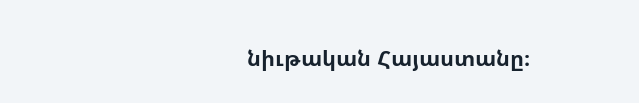նիւթական Հայաստանը։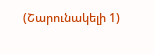(Շարունակելի 1)